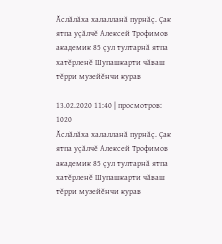Ăслăлăха халалланă пурнăç. Çак ятпа уçăлчĕ Алексей Трофимов академик 85 çул тултарнă ятпа хатĕрленĕ Шупашкарти чăваш тĕрри музейĕнчи курав

13.02.2020 11:40 | просмотров: 1020
Ăслăлăха халалланă пурнăç. Çак ятпа уçăлчĕ Алексей Трофимов академик 85 çул тултарнă ятпа хатĕрленĕ Шупашкарти чăваш тĕрри музейĕнчи курав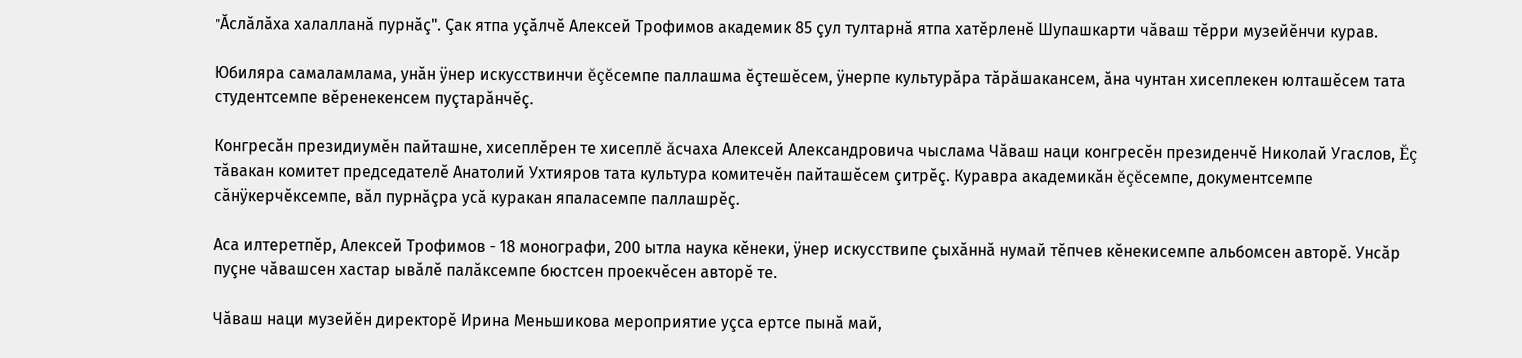"Ăслăлăха халалланă пурнăç". Çак ятпа уçăлчĕ Алексей Трофимов академик 85 çул тултарнă ятпа хатĕрленĕ Шупашкарти чăваш тĕрри музейĕнчи курав.

Юбиляра самаламлама, унăн ÿнер искусствинчи ĕçĕсемпе паллашма ĕçтешĕсем, ÿнерпе культурăра тăрăшакансем, ăна чунтан хисеплекен юлташĕсем тата студентсемпе вĕренекенсем пуçтарăнчĕç.

Конгресăн президиумĕн пайташне, хисеплĕрен те хисеплĕ ăсчаха Алексей Александровича чыслама Чăваш наци конгресĕн президенчĕ Николай Угаслов, Ĕç тăвакан комитет председателĕ Анатолий Ухтияров тата культура комитечĕн пайташĕсем çитрĕç. Куравра академикăн ĕçĕсемпе, документсемпе сăнÿкерчĕксемпе, вăл пурнăçра усă куракан япаласемпе паллашрĕç.

Аса илтеретпĕр, Алексей Трофимов - 18 монографи, 200 ытла наука кĕнеки, ÿнер искусствипе çыхăннă нумай тĕпчев кĕнекисемпе альбомсен авторĕ. Унсăр пуçне чăвашсен хастар ывăлĕ палăксемпе бюстсен проекчĕсен авторĕ те.

Чăваш наци музейĕн директорĕ Ирина Меньшикова мероприятие уçса ертсе пынă май,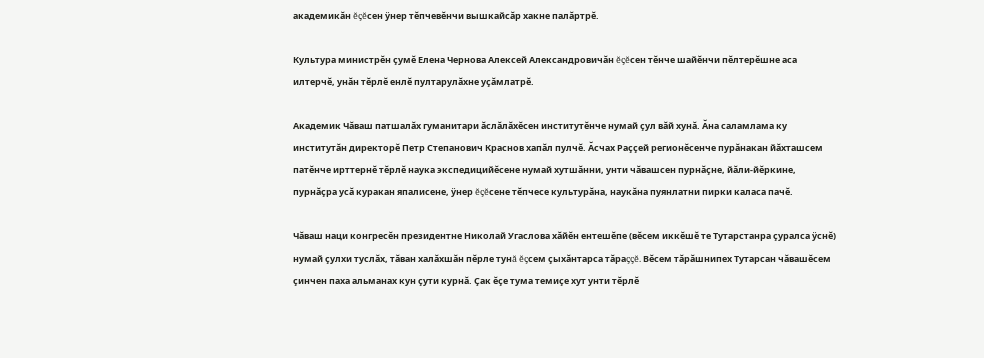академикăн ĕçĕсен ÿнер тĕпчевĕнчи вышкайсăр хакне палăртрĕ.

Культура министрĕн çумĕ Елена Чернова Алексей Александровичăн ĕçĕсен тĕнче шайĕнчи пĕлтерĕшне аса илтерчĕ, унăн тĕрлĕ енлĕ пултарулăхне уçăмлатрĕ.

Академик Чăваш патшалăх гуманитари ăслăлăхĕсен институтĕнче нумай çул вăй хунă. Ăна саламлама ку институтăн директорĕ Петр Степанович Краснов хапăл пулчĕ. Ăсчах Раççей регионĕсенче пурăнакан йăхташсем патĕнче ирттернĕ тĕрлĕ наука экспедицийĕсене нумай хутшăнни, унти чăвашсен пурнăçне, йăли-йĕркине, пурнăçра усă куракан япалисене, ÿнер ĕçĕсене тĕпчесе культурăна, наукăна пуянлатни пирки каласа пачĕ.

Чăваш наци конгресĕн президентне Николай Угаслова хăйĕн ентешĕпе (вĕсем иккĕшĕ те Тутарстанра çуралса ÿснĕ) нумай çулхи туслăх, тăван халăхшăн пĕрле тунă ĕçсем çыхăнтарса тăраççĕ. Вĕсем тăрăшнипех Тутарсан чăвашĕсем çинчен паха альманах кун çути курнă. Çак ĕçе тума темиçе хут унти тĕрлĕ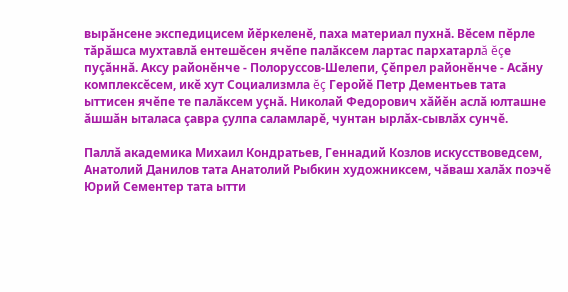вырăнсене экспедицисем йĕркеленĕ, паха материал пухнă. Вĕсем пĕрле тăрăшса мухтавлă ентешĕсен ячĕпе палăксем лартас пархатарлă ĕçе пуçăннă. Аксу районĕнче - Полоруссов-Шелепи, Çĕпрел районĕнче - Асăну комплексĕсем, икĕ хут Социализмла ĕç Геройĕ Петр Дементьев тата ыттисен ячĕпе те палăксем уçнă. Николай Федорович хăйĕн аслă юлташне ăшшăн ыталаса çавра çулпа саламларĕ, чунтан ырлăх-сывлăх сунчĕ.

Паллă академика Михаил Кондратьев, Геннадий Козлов искусствоведсем, Анатолий Данилов тата Анатолий Рыбкин художниксем, чăваш халăх поэчĕ Юрий Сементер тата ытти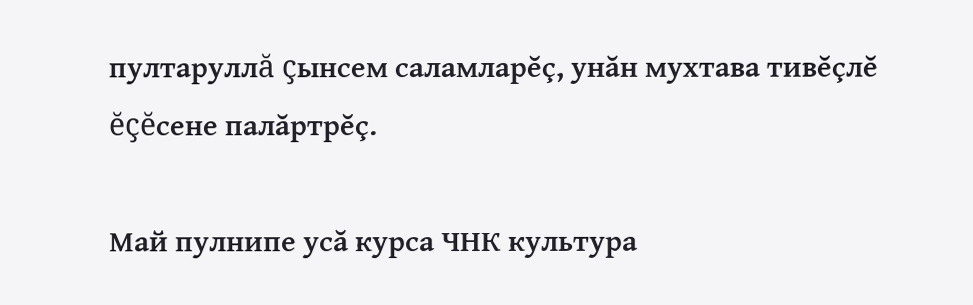пултаруллă çынсем саламларĕç, унăн мухтава тивĕçлĕ ĕçĕсене палăртрĕç.

Май пулнипе усă курса ЧНК культура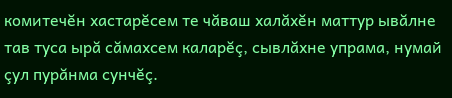комитечĕн хастарĕсем те чăваш халăхĕн маттур ывăлне тав туса ырă сăмахсем каларĕç, сывлăхне упрама, нумай çул пурăнма сунчĕç.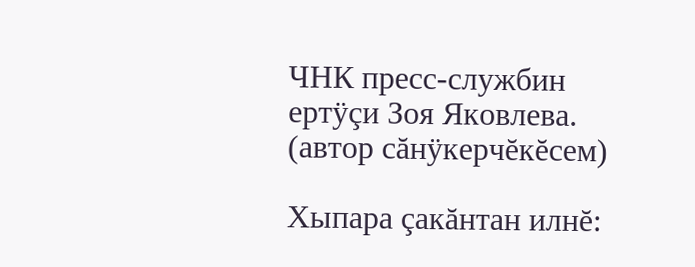ЧНК пресс-службин ертÿçи Зоя Яковлева. (автор сăнÿкерчĕкĕсем)

Хыпара çакăнтан илнĕ: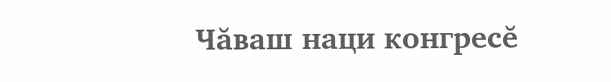Чăваш наци конгресĕ